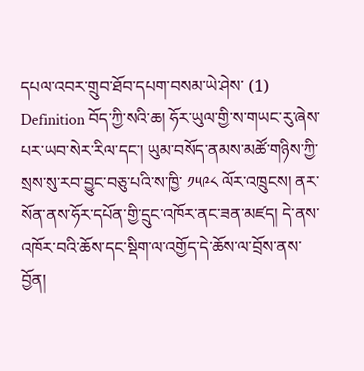དཔལ་འབར་གྲུབ་ཐོབ་དཔག་བསམ་ཡེ་ཤེས་ (1)
Definition བོད་ཀྱི་སའི་ཆ། ཧོར་ཡུལ་གྱི་ས་གཡང་རུ་ཞེས་པར་ཡབ་སེར་རིལ་དང་། ཡུམ་བསོད་ནམས་མཚོ་གཉིས་ཀྱི་སྲས་སུ་རབ་བྱུང་བཅུ་པའི་ས་ཁྱི་ ༡༥༩༨ ལོར་འཁྲུངས། ནར་སོན་ནས་ཧོར་དཔོན་གྱི་དྲུང་འཁོར་ནང་ཟན་མཛད། དེ་ནས་འཁོར་བའི་ཆོས་དང་སྡིག་ལ་འགྱོད་དེ་ཆོས་ལ་བྲོས་ནས་བྱོན།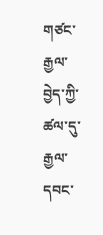གཙང་རྒྱལ་བྱེད་ཀྱི་ཚལ་དུ་རྒྱལ་དབང་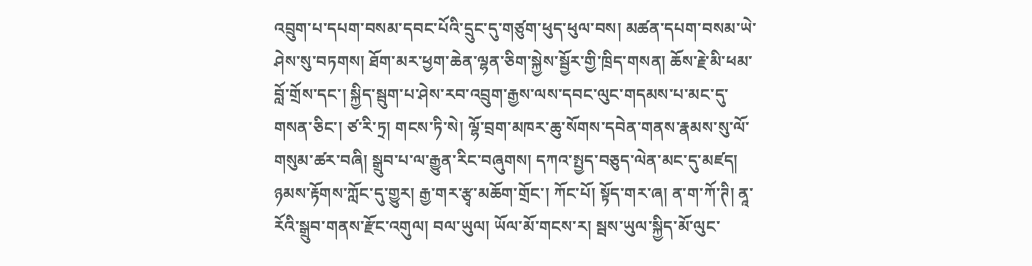འབྲུག་པ་དཔག་བསམ་དབང་པོའི་དྲུང་དུ་གཙུག་ཕུད་ཕུལ་བས། མཚན་དཔག་བསམ་ཡེ་ཤེས་སུ་བཏགས། ཐོག་མར་ཕྱག་ཆེན་ལྷན་ཅིག་སྐྱེས་སྦྱོར་གྱི་ཁྲིད་གསན། ཆོས་རྗེ་མི་ཕམ་བློ་གྲོས་དང་། སྐྱིད་སྦུག་པ་ཤེས་རབ་འབྲུག་རྒྱས་ལས་དབང་ལུང་གདམས་པ་མང་དུ་གསན་ཅིང་། ཙ་རི་ཏྲ། གངས་ཏི་སེ། ལྷོ་བྲག་མཁར་ཆུ་སོགས་དབེན་གནས་རྣམས་སུ་ལོ་གསུམ་ཚར་བཞི། སྒྲུབ་པ་ལ་རྒྱུན་རིང་བཞུགས། དཀའ་སྤྱད་བཅུད་ལེན་མང་དུ་མཛད། ཉམས་རྟོགས་ཀློང་དུ་གྱུར། རྒྱ་གར་རྩྭ་མཆོག་གྲོང་། ཀོང་པོ། སྟོད་གར་ཞ། ན་ག་ཀོ་ཊི། ནཱ་རོའི་སྒྲུབ་གནས་རྫོང་འགུལ། བལ་ཡུལ། ཡོལ་མོ་གངས་ར། སྦས་ཡུལ་སྐྱིད་མོ་ལུང་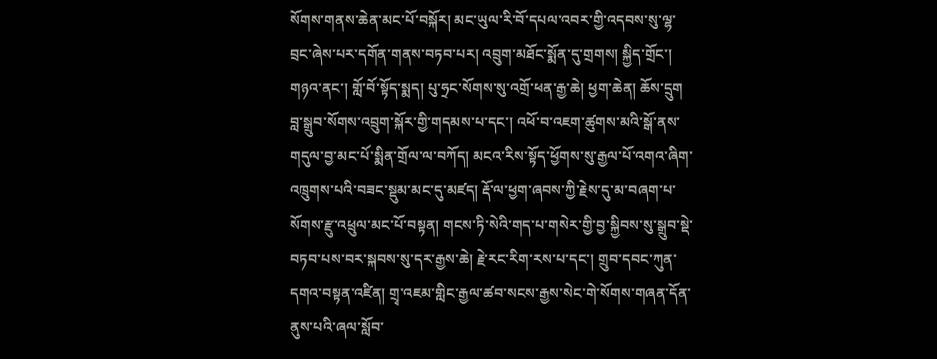སོགས་གནས་ཆེན་མང་པོ་བསྐོར། མང་ཡུལ་རི་བོ་དཔལ་འབར་གྱི་འདབས་སུ་ལྷ་བྲང་ཞེས་པར་དགོན་གནས་བཏབ་པར། འབྲུག་མཐོང་སྨོན་དུ་གྲགས། སྐྱིད་གྲོང་། གཉའ་ནང་། གློ་བོ་སྟོད་སྨད། པུ་ཧྲང་སོགས་སུ་འགྲོ་ཕན་རྒྱ་ཆེ། ཕྱག་ཆེན། ཆོས་དྲུག བླ་སྒྲུབ་སོགས་འབྲུག་སྐོར་གྱི་གདམས་པ་དང་། འཕོ་བ་འཇག་ཚུགས་མའི་སྒོ་ནས་གདུལ་བྱ་མང་པོ་སྨིན་གྲོལ་ལ་བཀོད། མངའ་རིས་སྟོད་ཕྱོགས་སུ་རྒྱལ་པོ་འགའ་ཞིག་འཁྲུགས་པའི་བཟང་སྡུམ་མང་དུ་མཛད། རྡོ་ལ་ཕྱག་ཞབས་ཀྱི་རྗེས་དུ་མ་བཞག་པ་སོགས་རྫུ་འཕྲུལ་མང་པོ་བསྟན། གངས་ཏི་སེའི་གད་པ་གསེར་གྱི་བྱ་སྐྱིབས་སུ་སྒྲུབ་སྡེ་བཏབ་པས་བར་སྐབས་སུ་དར་རྒྱས་ཆེ། རྗེ་རང་རིག་རས་པ་དང་། གྲུབ་དབང་ཀུན་དགའ་བསྟན་འཛིན། གྲྭ་འཇམ་གླིང་རྒྱལ་ཚབ་སངས་རྒྱས་སེང་གེ་སོགས་གཞན་དོན་ནུས་པའི་ཞལ་སློབ་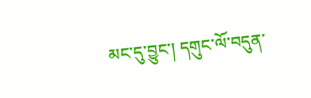མང་དུ་བྱུང་། དགུང་ལོ་བདུན་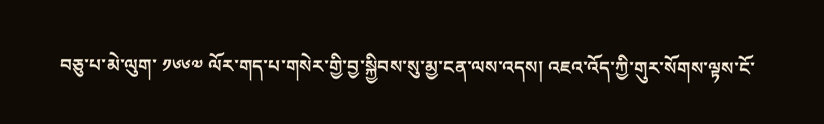བཅུ་པ་མེ་ལུག་ ༡༦༦༧ ལོར་གད་པ་གསེར་གྱི་བྱ་སྐྱིབས་སུ་མྱ་ངན་ལས་འདས། འཇའ་འོད་ཀྱི་གུར་སོགས་ལྟས་ངོ་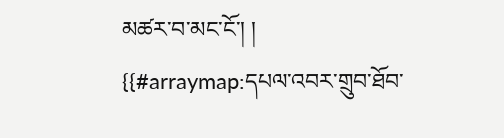མཚར་བ་མང་ངོ་། །
{{#arraymap:དཔལ་འབར་གྲུབ་ཐོབ་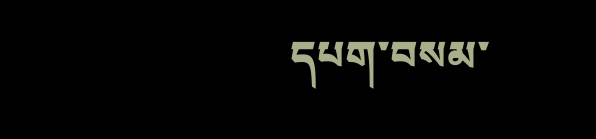དཔག་བསམ་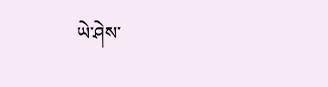ཡེ་ཤེས་